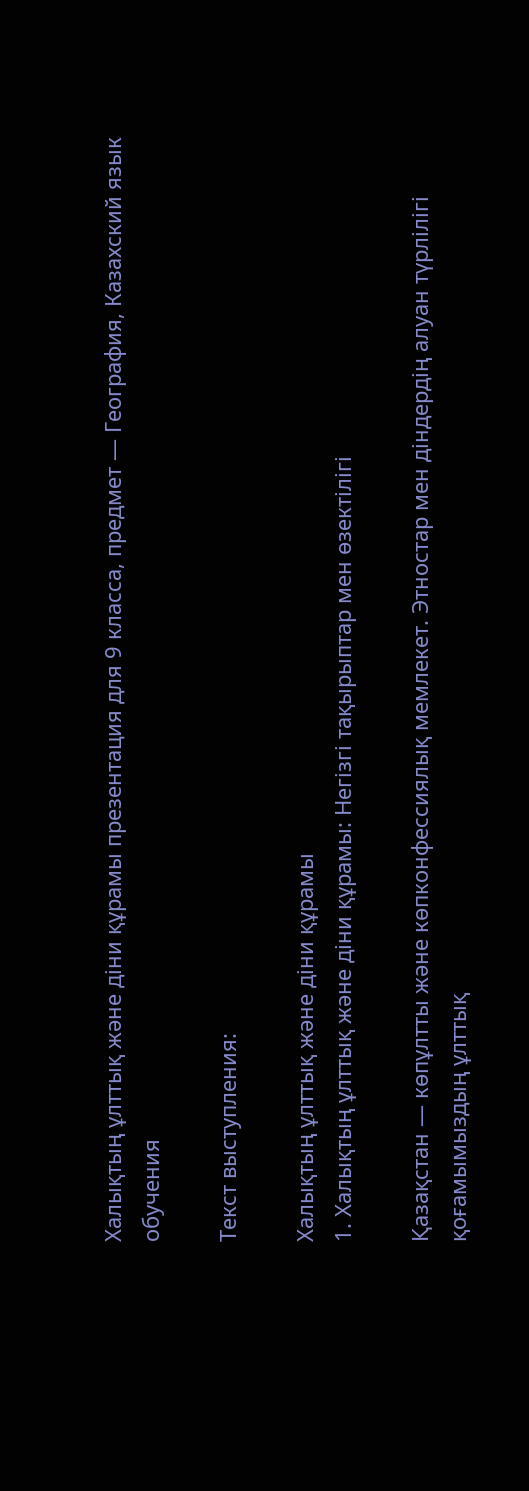Халықтың ұлттық және діни құрамы презентация для 9 класса, предмет — География, Казахский язык обучения

Текст выступления:

Халықтың ұлттық және діни құрамы
1. Халықтың ұлттық және діни құрамы: Негізгі тақырыптар мен өзектілігі

Қазақстан — көпұлтты және көпконфессиялық мемлекет. Этностар мен діндердің алуан түрлілігі қоғамымыздың ұлттық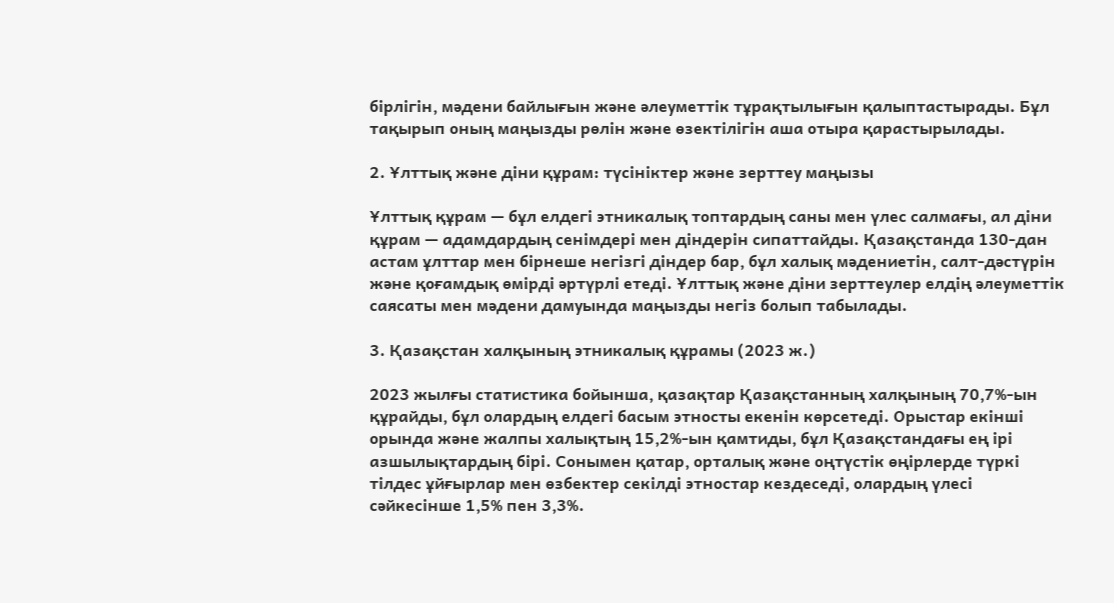бірлігін, мәдени байлығын және әлеуметтік тұрақтылығын қалыптастырады. Бұл тақырып оның маңызды рөлін және өзектілігін аша отыра қарастырылады.

2. Ұлттық және діни құрам: түсініктер және зерттеу маңызы

Ұлттық құрам — бұл елдегі этникалық топтардың саны мен үлес салмағы, ал діни құрам — адамдардың сенімдері мен діндерін сипаттайды. Қазақстанда 130-дан астам ұлттар мен бірнеше негізгі діндер бар, бұл халық мәдениетін, салт-дәстүрін және қоғамдық өмірді әртүрлі етеді. Ұлттық және діни зерттеулер елдің әлеуметтік саясаты мен мәдени дамуында маңызды негіз болып табылады.

3. Қазақстан халқының этникалық құрамы (2023 ж.)

2023 жылғы статистика бойынша, қазақтар Қазақстанның халқының 70,7%-ын құрайды, бұл олардың елдегі басым этносты екенін көрсетеді. Орыстар екінші орында және жалпы халықтың 15,2%-ын қамтиды, бұл Қазақстандағы ең ірі азшылықтардың бірі. Сонымен қатар, орталық және оңтүстік өңірлерде түркі тілдес ұйғырлар мен өзбектер секілді этностар кездеседі, олардың үлесі сәйкесінше 1,5% пен 3,3%.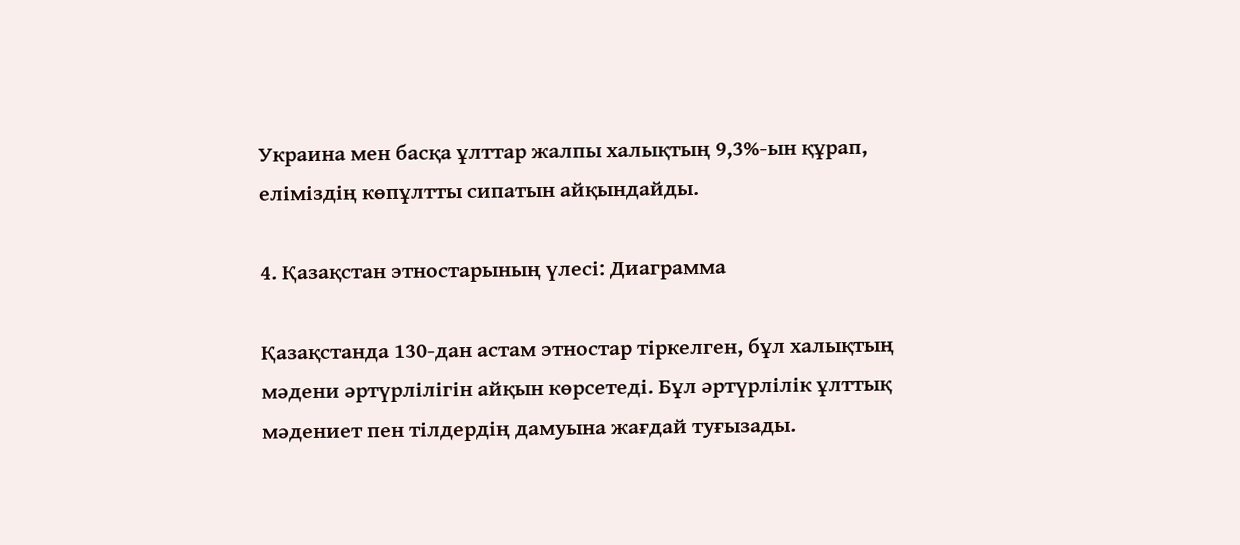Украина мен басқа ұлттар жалпы халықтың 9,3%-ын құрап, еліміздің көпұлтты сипатын айқындайды.

4. Қазақстан этностарының үлесі: Диаграмма

Қазақстанда 130-дан астам этностар тіркелген, бұл халықтың мәдени әртүрлілігін айқын көрсетеді. Бұл әртүрлілік ұлттық мәдениет пен тілдердің дамуына жағдай туғызады.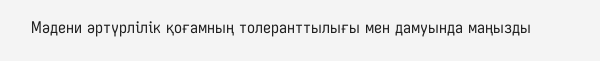Мәдени әртүрлілік қоғамның толеранттылығы мен дамуында маңызды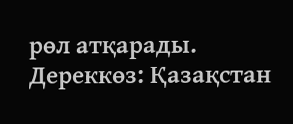рөл атқарады. Дереккөз: Қазақстан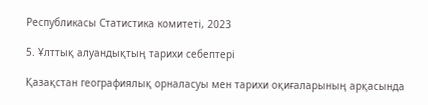Республикасы Статистика комитеті, 2023

5. Ұлттық алуандықтың тарихи себептері

Қазақстан географиялық орналасуы мен тарихи оқиғаларының арқасында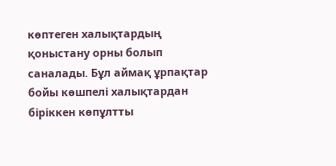көптеген халықтардың қоныстану орны болып саналады. Бұл аймақ ұрпақтар бойы көшпелі халықтардан біріккен көпұлтты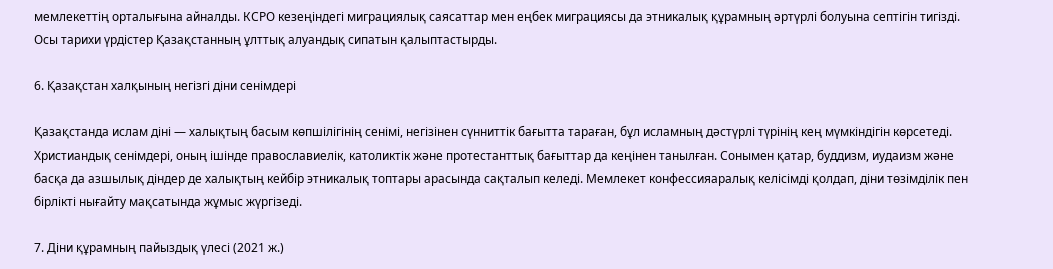мемлекеттің орталығына айналды. КСРО кезеңіндегі миграциялық саясаттар мен еңбек миграциясы да этникалық құрамның әртүрлі болуына септігін тигізді. Осы тарихи үрдістер Қазақстанның ұлттық алуандық сипатын қалыптастырды.

6. Қазақстан халқының негізгі діни сенімдері

Қазақстанда ислам діні — халықтың басым көпшілігінің сенімі, негізінен сүнниттік бағытта тараған, бұл исламның дәстүрлі түрінің кең мүмкіндігін көрсетеді. Христиандық сенімдері, оның ішінде православиелік, католиктік және протестанттық бағыттар да кеңінен танылған. Сонымен қатар, буддизм, иудаизм және басқа да азшылық діндер де халықтың кейбір этникалық топтары арасында сақталып келеді. Мемлекет конфессияаралық келісімді қолдап, діни төзімділік пен бірлікті нығайту мақсатында жұмыс жүргізеді.

7. Діни құрамның пайыздық үлесі (2021 ж.)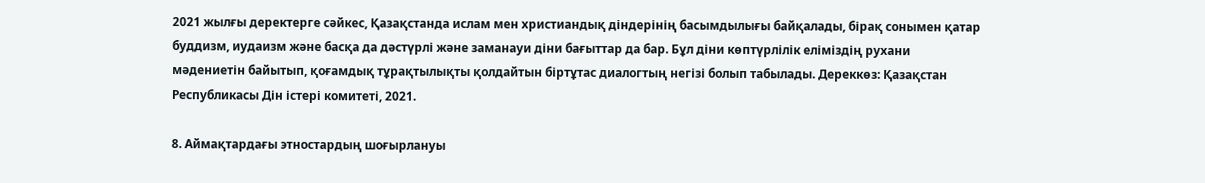2021 жылғы деректерге сәйкес, Қазақстанда ислам мен христиандық діндерінің басымдылығы байқалады, бірақ сонымен қатар буддизм, иудаизм және басқа да дәстүрлі және заманауи діни бағыттар да бар. Бұл діни көптүрлілік еліміздің рухани мәдениетін байытып, қоғамдық тұрақтылықты қолдайтын біртұтас диалогтың негізі болып табылады. Дереккөз: Қазақстан Республикасы Дін істері комитеті, 2021.

8. Аймақтардағы этностардың шоғырлануы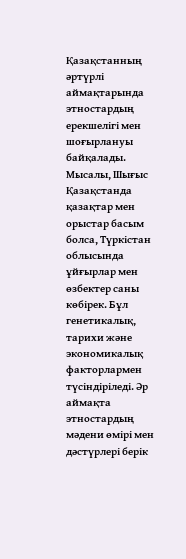Қазақстанның әртүрлі аймақтарында этностардың ерекшелігі мен шоғырлануы байқалады. Мысалы, Шығыс Қазақстанда қазақтар мен орыстар басым болса, Түркістан облысында ұйғырлар мен өзбектер саны көбірек. Бұл генетикалық, тарихи және экономикалық факторлармен түсіндіріледі. Әр аймақта этностардың мәдени өмірі мен дәстүрлері берік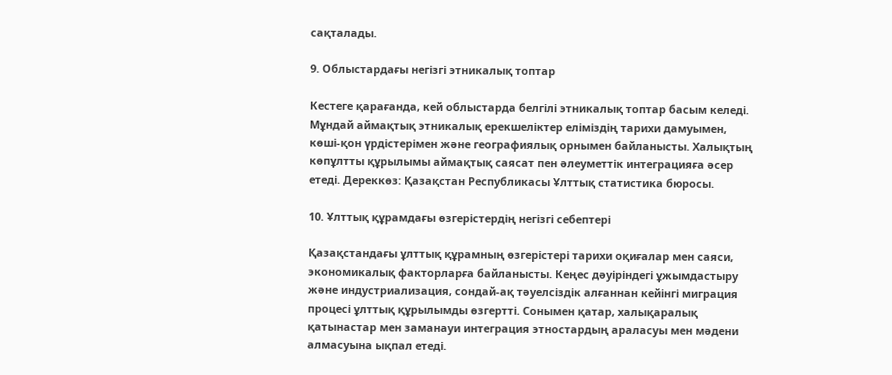сақталады.

9. Облыстардағы негізгі этникалық топтар

Кестеге қарағанда, кей облыстарда белгілі этникалық топтар басым келеді. Мұндай аймақтық этникалық ерекшеліктер еліміздің тарихи дамуымен, көші-қон үрдістерімен және географиялық орнымен байланысты. Халықтың көпұлтты құрылымы аймақтық саясат пен әлеуметтік интеграцияға әсер етеді. Дереккөз: Қазақстан Республикасы Ұлттық статистика бюросы.

10. Ұлттық құрамдағы өзгерістердің негізгі себептері

Қазақстандағы ұлттық құрамның өзгерістері тарихи оқиғалар мен саяси, экономикалық факторларға байланысты. Кеңес дәуіріндегі ұжымдастыру және индустриализация, сондай-ақ тәуелсіздік алғаннан кейінгі миграция процесі ұлттық құрылымды өзгертті. Сонымен қатар, халықаралық қатынастар мен заманауи интеграция этностардың араласуы мен мәдени алмасуына ықпал етеді.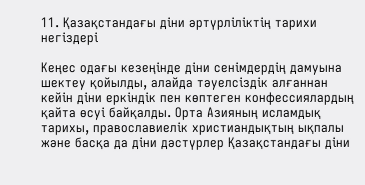11. Қазақстандағы діни әртүрліліктің тарихи негіздері

Кеңес одағы кезеңінде діни сенімдердің дамуына шектеу қойылды, алайда тәуелсіздік алғаннан кейін діни еркіндік пен көптеген конфессиялардың қайта өсуі байқалды. Орта Азияның исламдық тарихы, православиелік христиандықтың ықпалы және басқа да діни дәстүрлер Қазақстандағы діни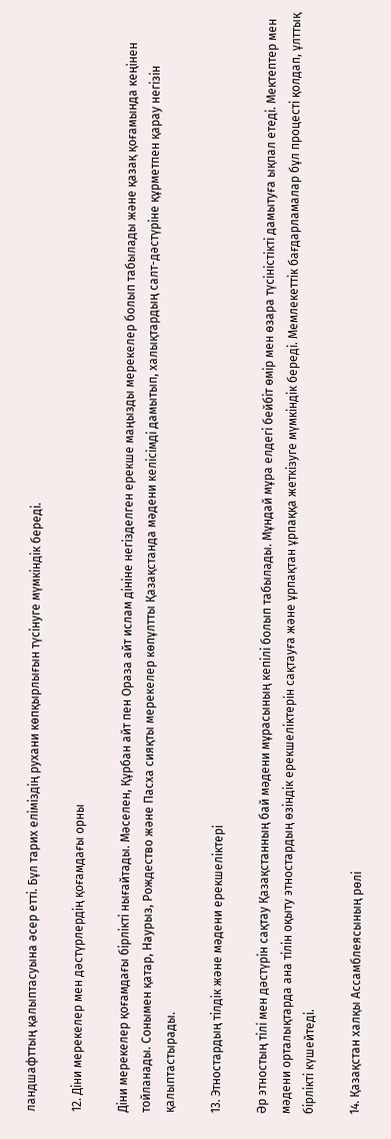ландшафттың қалыптасуына әсер етті. Бұл тарих еліміздің рухани көпқырлығын түсінуге мүмкіндік береді.

12. Діни мерекелер мен дәстүрлердің қоғамдағы орны

Діни мерекелер қоғамдағы бірлікті нығайтады. Мәселен, Құрбан айт пен Ораза айт ислам дініне негізделген ерекше маңызды мерекелер болып табылады және қазақ қоғамында кеңінен тойланады. Сонымен қатар, Наурыз, Рождество және Пасха сияқты мерекелер көпұлтты Қазақстанда мәдени келісімді дамытып, халықтардың салт-дәстүріне құрметпен қарау негізін қалыптастырады.

13. Этностардың тілдік және мәдени ерекшеліктері

Әр этностың тілі мен дәстүрін сақтау Қазақстанның бай мәдени мұрасының кепілі болып табылады. Мұндай мұра елдегі бейбіт өмір мен өзара түсіністікті дамытуға ықпал етеді. Мектептер мен мәдени орталықтарда ана тілін оқыту этностардың өзіндік ерекшеліктерін сақтауға және ұрпақтан ұрпаққа жеткізуге мүмкіндік береді. Мемлекеттік бағдарламалар бұл процесті қолдап, ұлттық бірлікті күшейтеді.

14. Қазақстан халқы Ассамблеясының рөлі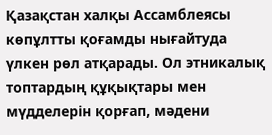Қазақстан халқы Ассамблеясы көпұлтты қоғамды нығайтуда үлкен рөл атқарады. Ол этникалық топтардың құқықтары мен мүдделерін қорғап, мәдени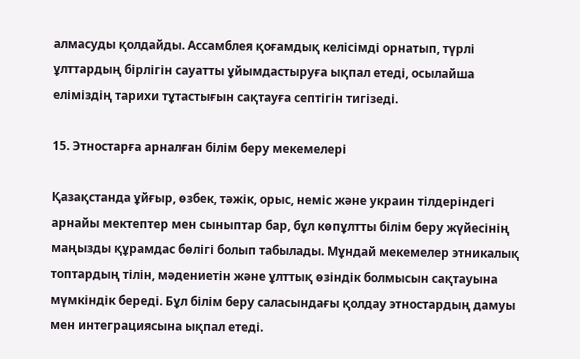алмасуды қолдайды. Ассамблея қоғамдық келісімді орнатып, түрлі ұлттардың бірлігін сауатты ұйымдастыруға ықпал етеді, осылайша еліміздің тарихи тұтастығын сақтауға септігін тигізеді.

15. Этностарға арналған білім беру мекемелері

Қазақстанда ұйғыр, өзбек, тәжік, орыс, неміс және украин тілдеріндегі арнайы мектептер мен сыныптар бар, бұл көпұлтты білім беру жүйесінің маңызды құрамдас бөлігі болып табылады. Мұндай мекемелер этникалық топтардың тілін, мәдениетін және ұлттық өзіндік болмысын сақтауына мүмкіндік береді. Бұл білім беру саласындағы қолдау этностардың дамуы мен интеграциясына ықпал етеді.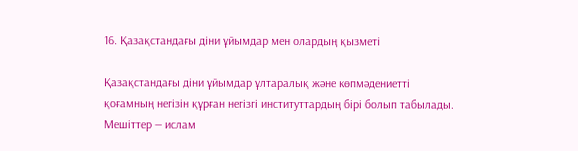16. Қазақстандағы діни ұйымдар мен олардың қызметі

Қазақстандағы діни ұйымдар ұлтаралық және көпмәдениетті қоғамның негізін құрған негізгі институттардың бірі болып табылады. Мешіттер — ислам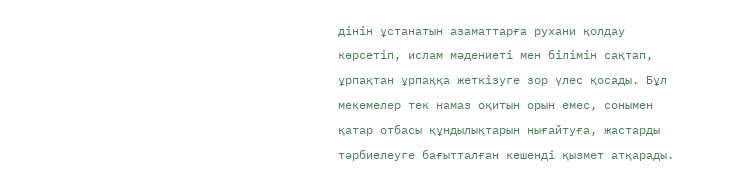дінін ұстанатын азаматтарға рухани қолдау көрсетіп, ислам мәдениеті мен білімін сақтап, ұрпақтан ұрпаққа жеткізуге зор үлес қосады. Бұл мекемелер тек намаз оқитын орын емес, сонымен қатар отбасы құндылықтарын нығайтуға, жастарды тәрбиелеуге бағытталған кешенді қызмет атқарады.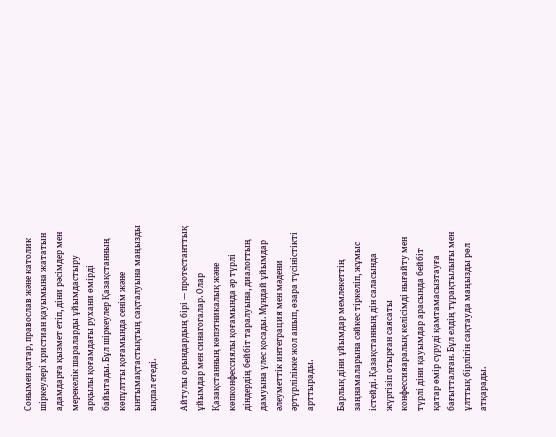Сонымен қатар, православ және католик шіркеулері христиан қауымына жататын адамдарға қызмет етіп, діни рәсімдер мен мерекелік шараларды ұйымдастыру арқылы қоғамдағы рухани өмірді байытады. Бұл шіркеулер Қазақстанның көпұлтты қоғамында сенім және ынтымақтастықтың сақталуына маңызды ықпал етеді.

Айтулы орындардың бірі — протестанттық ұйымдар мен синагогалар. Олар Қазақстанның көпэтникалық және көпконфессиялы қоғамында әр түрлі діндердің бейбіт таралуына, диалогтың дамуына үлес қосады. Мұндай ұйымдар әлеуметтік интеграция мен мәдени әртүрлілікке жол ашып, өзара түсіністікті арттырады.

Барлық діни ұйымдар мемлекеттің заңнамаларына сәйкес тіркеліп, жұмыс істейді. Қазақстанның дін саласында жүргізіп отырған саясаты конфессияаралық келісімді нығайту мен түрлі діни қауымдар арасында бейбіт қатар өмір сүруді қамтамасызтауға бағытталған. Бұл елдің тұрақтылығы мен ұлттық бірлігін сақтауда маңызды рөл атқарады.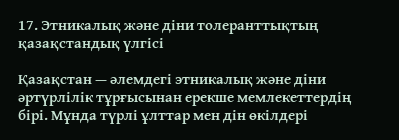17. Этникалық және діни толеранттықтың қазақстандық үлгісі

Қазақстан — әлемдегі этникалық және діни әртүрлілік тұрғысынан ерекше мемлекеттердің бірі. Мұнда түрлі ұлттар мен дін өкілдері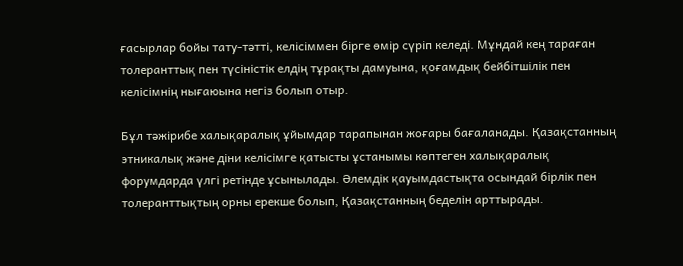ғасырлар бойы тату-тәтті, келісіммен бірге өмір сүріп келеді. Мұндай кең тараған толеранттық пен түсіністік елдің тұрақты дамуына, қоғамдық бейбітшілік пен келісімнің нығаюына негіз болып отыр.

Бұл тәжірибе халықаралық ұйымдар тарапынан жоғары бағаланады. Қазақстанның этникалық және діни келісімге қатысты ұстанымы көптеген халықаралық форумдарда үлгі ретінде ұсынылады. Әлемдік қауымдастықта осындай бірлік пен толеранттықтың орны ерекше болып, Қазақстанның беделін арттырады.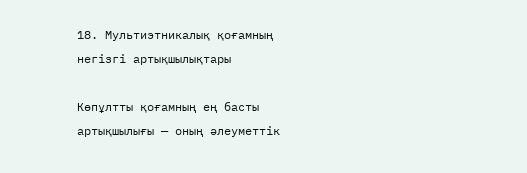18. Мультиэтникалық қоғамның негізгі артықшылықтары

Көпұлтты қоғамның ең басты артықшылығы — оның әлеуметтік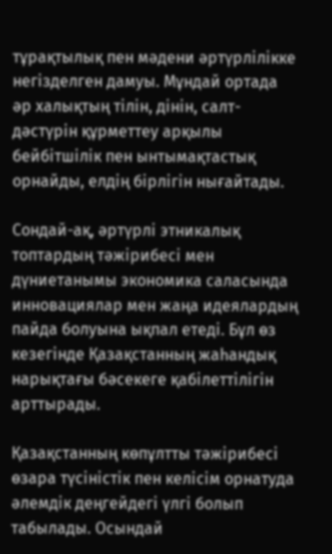тұрақтылық пен мәдени әртүрлілікке негізделген дамуы. Мұндай ортада әр халықтың тілін, дінін, салт-дәстүрін құрметтеу арқылы бейбітшілік пен ынтымақтастық орнайды, елдің бірлігін нығайтады.

Сондай-ақ, әртүрлі этникалық топтардың тәжірибесі мен дүниетанымы экономика саласында инновациялар мен жаңа идеялардың пайда болуына ықпал етеді. Бұл өз кезегінде Қазақстанның жаһандық нарықтағы бәсекеге қабілеттілігін арттырады.

Қазақстанның көпұлтты тәжірибесі өзара түсіністік пен келісім орнатуда әлемдік деңгейдегі үлгі болып табылады. Осындай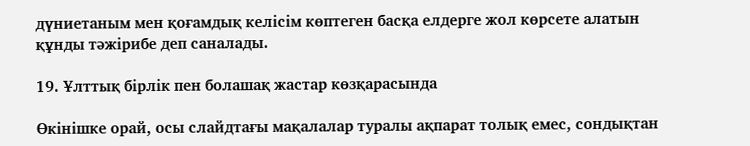дүниетаным мен қоғамдық келісім көптеген басқа елдерге жол көрсете алатын құнды тәжірибе деп саналады.

19. Ұлттық бірлік пен болашақ жастар көзқарасында

Өкінішке орай, осы слайдтағы мақалалар туралы ақпарат толық емес, сондықтан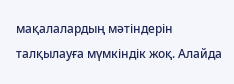мақалалардың мәтіндерін талқылауға мүмкіндік жоқ. Алайда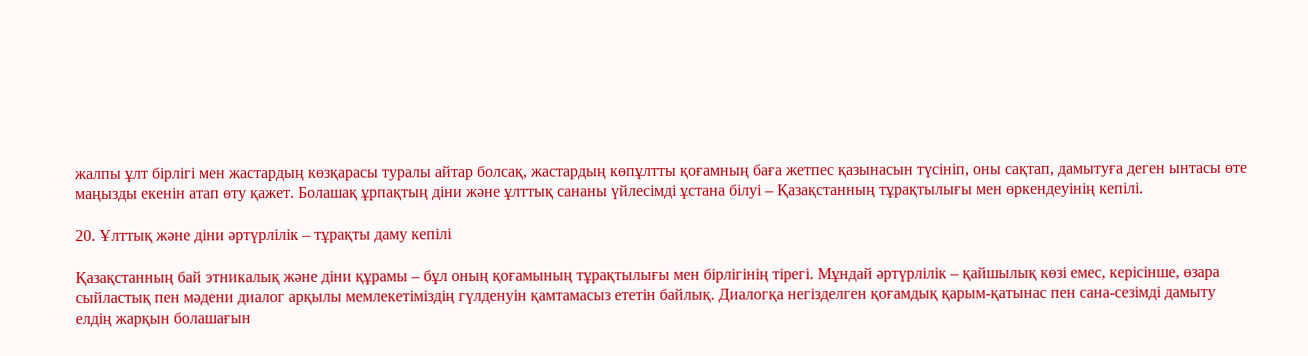жалпы ұлт бірлігі мен жастардың көзқарасы туралы айтар болсақ, жастардың көпұлтты қоғамның баға жетпес қазынасын түсініп, оны сақтап, дамытуға деген ынтасы өте маңызды екенін атап өту қажет. Болашақ ұрпақтың діни және ұлттық сананы үйлесімді ұстана білуі – Қазақстанның тұрақтылығы мен өркендеуінің кепілі.

20. Ұлттық және діни әртүрлілік – тұрақты даму кепілі

Қазақстанның бай этникалық және діни құрамы – бұл оның қоғамының тұрақтылығы мен бірлігінің тірегі. Мұндай әртүрлілік – қайшылық көзі емес, керісінше, өзара сыйластық пен мәдени диалог арқылы мемлекетіміздің гүлденуін қамтамасыз ететін байлық. Диалогқа негізделген қоғамдық қарым-қатынас пен сана-сезімді дамыту елдің жарқын болашағын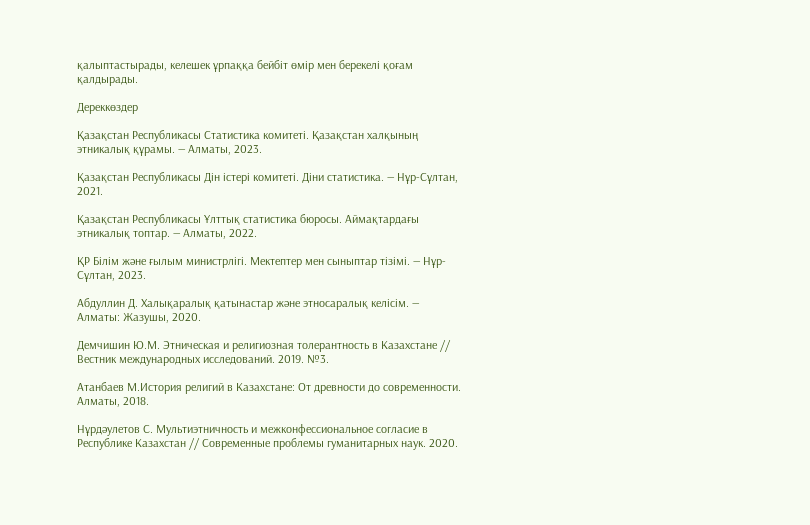қалыптастырады, келешек ұрпаққа бейбіт өмір мен берекелі қоғам қалдырады.

Дереккөздер

Қазақстан Республикасы Статистика комитеті. Қазақстан халқының этникалық құрамы. — Алматы, 2023.

Қазақстан Республикасы Дін істері комитеті. Діни статистика. — Нұр-Сұлтан, 2021.

Қазақстан Республикасы Ұлттық статистика бюросы. Аймақтардағы этникалық топтар. — Алматы, 2022.

ҚР Білім және ғылым министрлігі. Мектептер мен сыныптар тізімі. — Нұр-Сұлтан, 2023.

Абдуллин Д. Халықаралық қатынастар және этносаралық келісім. — Алматы: Жазушы, 2020.

Демчишин Ю.М. Этническая и религиозная толерантность в Казахстане // Вестник международных исследований. 2019. №3.

Атанбаев М.История религий в Казахстане: От древности до современности. Алматы, 2018.

Нұрдәулетов С. Мультиэтничность и межконфессиональное согласие в Республике Казахстан // Современные проблемы гуманитарных наук. 2020.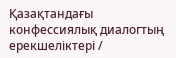Қазақтандағы конфессиялық диалогтың ерекшеліктері /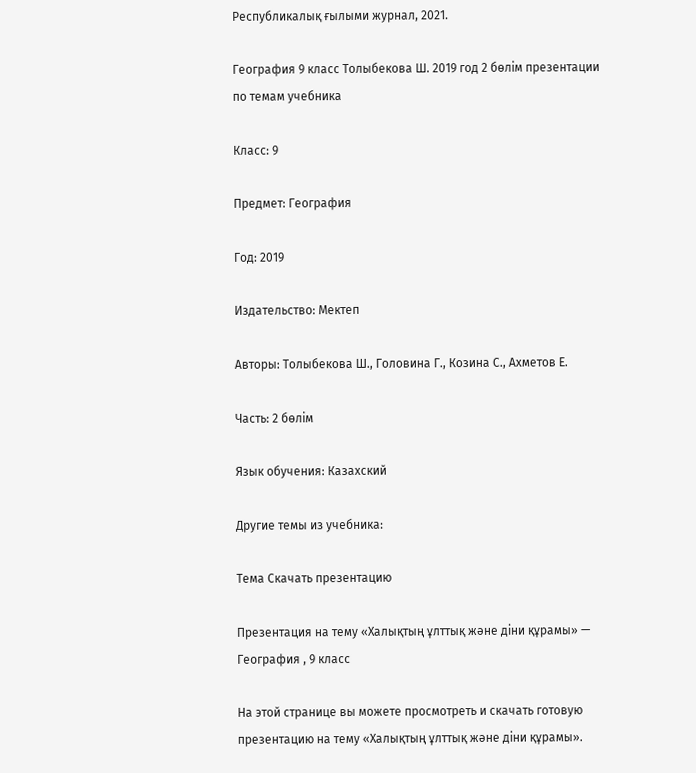Республикалық ғылыми журнал, 2021.

География 9 класс Толыбекова Ш. 2019 год 2 бөлім презентации по темам учебника

Класс: 9

Предмет: География

Год: 2019

Издательство: Мектеп

Авторы: Толыбекова Ш., Головина Г., Козина С., Ахметов Е.

Часть: 2 бөлім

Язык обучения: Казахский

Другие темы из учебника:

Тема Скачать презентацию

Презентация на тему «Халықтың ұлттық және діни құрамы» — География , 9 класс

На этой странице вы можете просмотреть и скачать готовую презентацию на тему «Халықтың ұлттық және діни құрамы».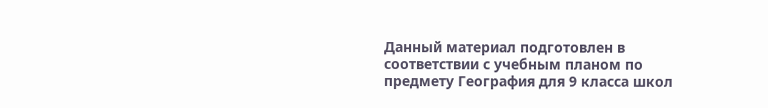Данный материал подготовлен в соответствии с учебным планом по предмету География для 9 класса школ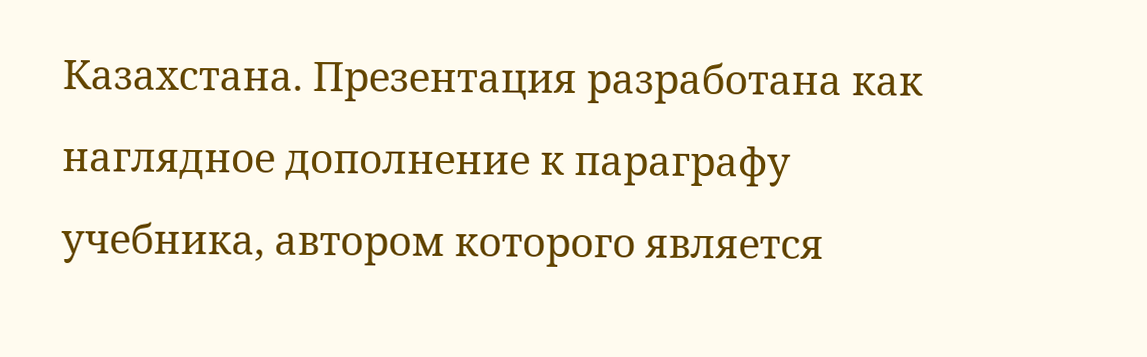Казахстана. Презентация разработана как наглядное дополнение к параграфу учебника, автором которого является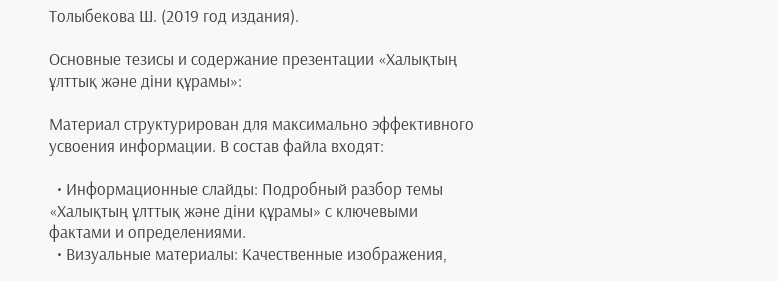Толыбекова Ш. (2019 год издания).

Основные тезисы и содержание презентации «Халықтың ұлттық және діни құрамы»:

Материал структурирован для максимально эффективного усвоения информации. В состав файла входят:

  • Информационные слайды: Подробный разбор темы «Халықтың ұлттық және діни құрамы» с ключевыми фактами и определениями.
  • Визуальные материалы: Качественные изображения,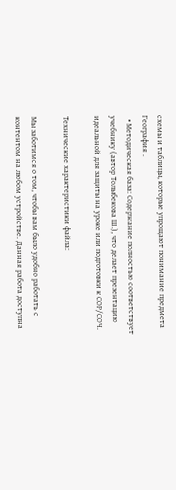схемы и таблицы, которые упрощают понимание предмета География .
  • Методическая база: Содержание полностью соответствует учебнику (автор Толыбекова Ш.), что делает презентацию идеальной для защиты на уроке или подготовки к СОР/СОЧ.

Технические характеристики файла:

Мы заботимся о том, чтобы вам было удобно работать с контентом на любом устройстве. Данная работа доступна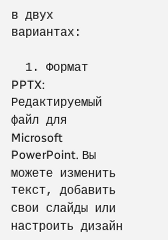в двух вариантах:

  1. Формат PPTX: Редактируемый файл для Microsoft PowerPoint. Вы можете изменить текст, добавить свои слайды или настроить дизайн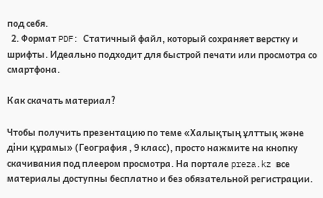под себя.
  2. Формат PDF: Статичный файл, который сохраняет верстку и шрифты. Идеально подходит для быстрой печати или просмотра со смартфона.

Как скачать материал?

Чтобы получить презентацию по теме «Халықтың ұлттық және діни құрамы» (География , 9 класс), просто нажмите на кнопку скачивания под плеером просмотра. На портале preza.kz все материалы доступны бесплатно и без обязательной регистрации.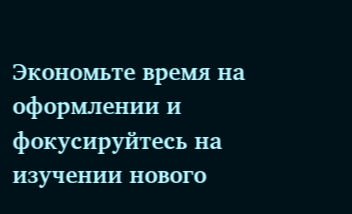Экономьте время на оформлении и фокусируйтесь на изучении нового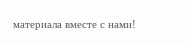материала вместе с нами!